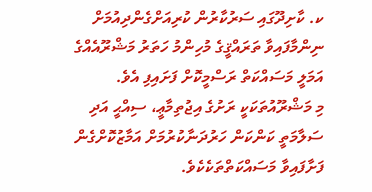ކ. ކާށިދޫގައި ސަރުކާރުން ކުރިއަށްގެންދިއުމަށް ނިންމާފައިވާ ތަރައްޤީގެ މުހިންމު ހަތަރު މަޝްރޫއެއްގެ އަމަލީ މަސައްކަތް ރަސްމީކޮށް ފަށައިފި އެވެ.
މި މަޝްރޫއުތަކަކީ ރަށުގެ އިޖުތިމާޢީ، ސިއްޙީ އަދި ސަލާމަތީ ކަންކަން ހަރުދަނާކުރުމަށް އަމާޒުކޮށްގެން ފަށާފައިވާ މަސައްކަތްތަކެކެވެ.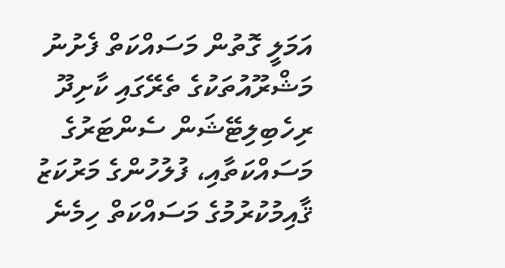އަމަލީ ގޮތުން މަސައްކަތް ފެށުނު މަޝްރޫއުތަކުގެ ތެރޭގައި ކާށިދޫ ރިހެބިލިޓޭޝަން ސެންޓަރުގެ މަސައްކަތާއި، ފުލުހުންގެ މަރުކަޒު ޤާއިމުކުރުމުގެ މަސައްކަތް ހިމެނެ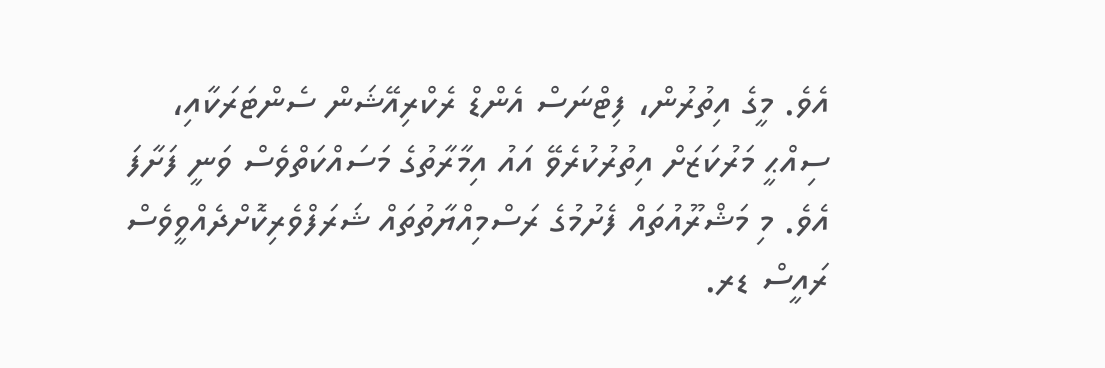އެވެ. މީގެ އިތުރުން، ފިޓްނަސް އެންޑް ރެކްރިއޭޝަން ސެންޓަރަކާއި، ސިއްޙީ މަރުކަޒަށް އިތުރުކުރެވޭ އައު އިމާރާތުގެ މަސައްކަތްވެސް ވަނީ ފަށާފަ އެވެ. މި މަޝްރޫއުތައް ފެށުމުގެ ރަސްމިއްޔާތުތައް ޝަރަފްވެރިކޮށްދެއްވީވެސް ރައީސް ޑރ.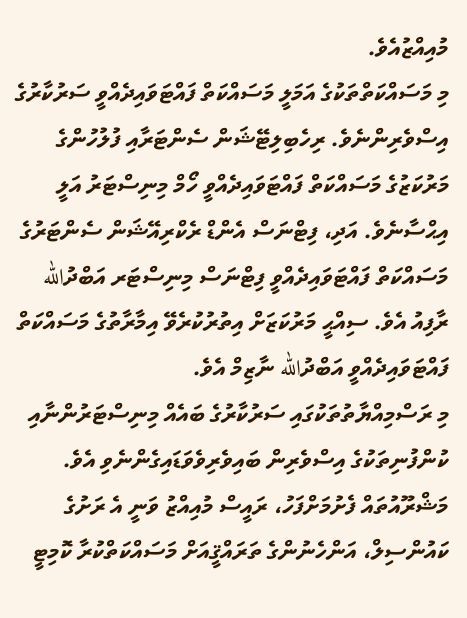މުއިއްޒުއެވެ.
މި މަސައްކަތްތަކުގެ އަމަލީ މަސައްކަތް ފައްޓަވައިދެއްވީ ސަރުކާރުގެ އިސްވެރިންނެވެ. ރިހެބިލިޓޭޝަން ސެންޓަރާއި ފުލުހުންގެ މަރުކަޒުގެ މަސައްކަތް ފައްޓަވައިދެއްވީ ހޯމް މިނިސްޓަރު އަލީ އިޙްސާނެވެ. އަދި، ފިޓްނަސް އެންޑް ރެކްރިއޭޝަން ސެންޓަރުގެ މަސައްކަތް ފައްޓަވައިދެއްވީ ފިޓްނަސް މިނިސްޓަރ އަބްދުالله ރާފިއު އެވެ. ސިއްޙީ މަރުކަޒަށް އިތުރުކުރެވޭ އިމާރާތުގެ މަސައްކަތް ފައްޓަވައިދެއްވީ އަބްދުالله ނާޒިމް އެވެ.
މި ރަސްމިއްޔާތުތަކުގައި ސަރުކާރުގެ ބައެއް މިނިސްޓަރުންނާއި ކުންފުނިތަކުގެ އިސްވެރިން ބައިވެރިވެވަޑައިގެންނެވި އެވެ. މަޝްރޫއުތައް ފެށުމަށްފަހު، ރައީސް މުއިއްޒު ވަނީ އެ ރަށުގެ ކައުންސިލް، އަންހެނުންގެ ތަރައްޤީއަށް މަސައްކަތްކުރާ ކޮމިޓީ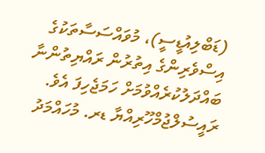(ޑަބްލިއުޑީސީ)، މުވައްސަސާތަކުގެ އިސްވެރިންގެ އިތުރުން ރައްޔިތުންނާ ބައްދަލުކުރެއްވުމަށް ހަމަޖެހިފަ އެވެ.
ރައީސުލްޖުމްހޫރިއްޔާ ޑރ. މުހައްމަދު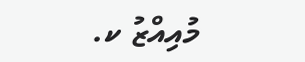މުއިއްޒު ކ.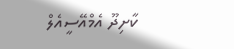ކާށިދޫ އެމްއޭސީއެލް